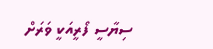ސިޔާސީ ފޯރީއަކީ ވަރަށް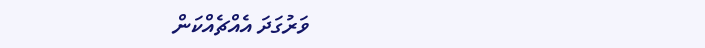ވަރުގަދަ އެއްޗެއްކަން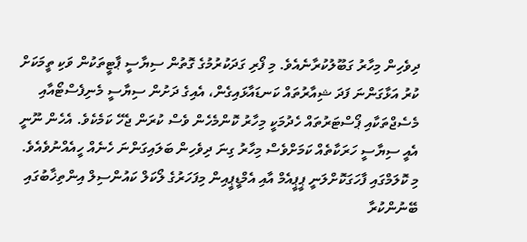ދިވެހިން މިހާރު ގަބޫލުކުރާނެއެވެ. މި ފޯރި ގަދަކުރުމުގެ ގޮތުން ސިޔާސީ ޕާޓީތަކުން ވަކި ތީމަކަށް ކުރު އަޅާގަންނަ ފަދަ ޝިއާރުތައް ކަނޑައާޅައިގެން، އެއިގެ ދަށުން ސިޔާސީ މެނިފެސްޓޯއާއި މެސެޖްތަކާއި ޕޯސްޓަރުތައް ހެދުމަކީ މިހާރު ކޮންމެހެން ވެސް ކުރަން ޖެހޭ ކަމެކެވެ. އެހެން ނޫނީ އެއީ ސިޔާސީ ހަރަކާތެއް ކަމަށްވެސް މިހާރު ގިނަ ދިވެހިން ބަލައިގަންނަ ހެނެއް ހީއެއްނުވެއެވެ.
މި ކޮލަމްގައި ފާހަގަކޮށްލަނީ ޕީޕީއެމް އާއި އެމްޑީޕީއިން މިފަހަރުގެ ލޯކަލް ކައުންސިލް އިންތިޚާބުގައި ބޭނުންކުރާ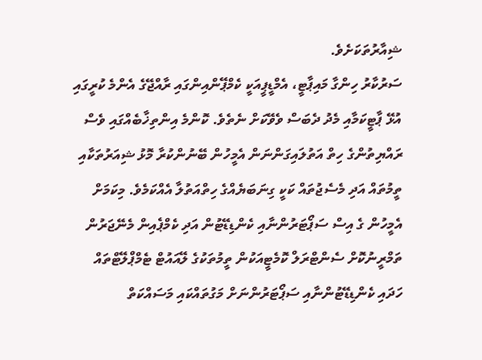ޝިއާރުތަކަށެވެ.
ސަރުކާރު ހިންގާ މައިޕާޓީ، އެމްޑީޕީއަކީ ކެމްޕޭންއިންގައި ރާއްޖޭގެ އެންމެ ކުރީގައި އުޅޭ ޕާޓީކަމާއި މެދު ދެބަސް ވެވޭކަށް ނެތެވެ. ކޮންމެ އިންތިޚާބެއްގައި ވެސް ރައްޔިތުންގެ ހިތް އަތުލައިގަންނަން އެމީހުން ބޭނުންކުރާ މޮޅު ޝިއަރުތަކާއި ތީމުތައް އަދި މެސެޖުތައް ކަކީ ގިނަބަޔެއްގެ ހިތްއަތުލާ އެއްކަމެވެ. މިކަމަށް އެމީހުން ގެ އިސް ސަޕޯޓަރުންނާއި ކެންޑިޑޭޓުން އަދި ކެމްޕެއިން މެނޭޖަރުން ތަމްރީނުކޮށް ސެންޓްރަލް ކޮމެޓީއަކުން ތީމުތަކުގެ ލޭއައުޓް ޓެމްޕްލޭޓްތައް ހަދައި ކެންޑިޑޭޓުންނާއި ސަޕޯޓަރުންނަށް މަގުތައްކައި މަސައްކަތް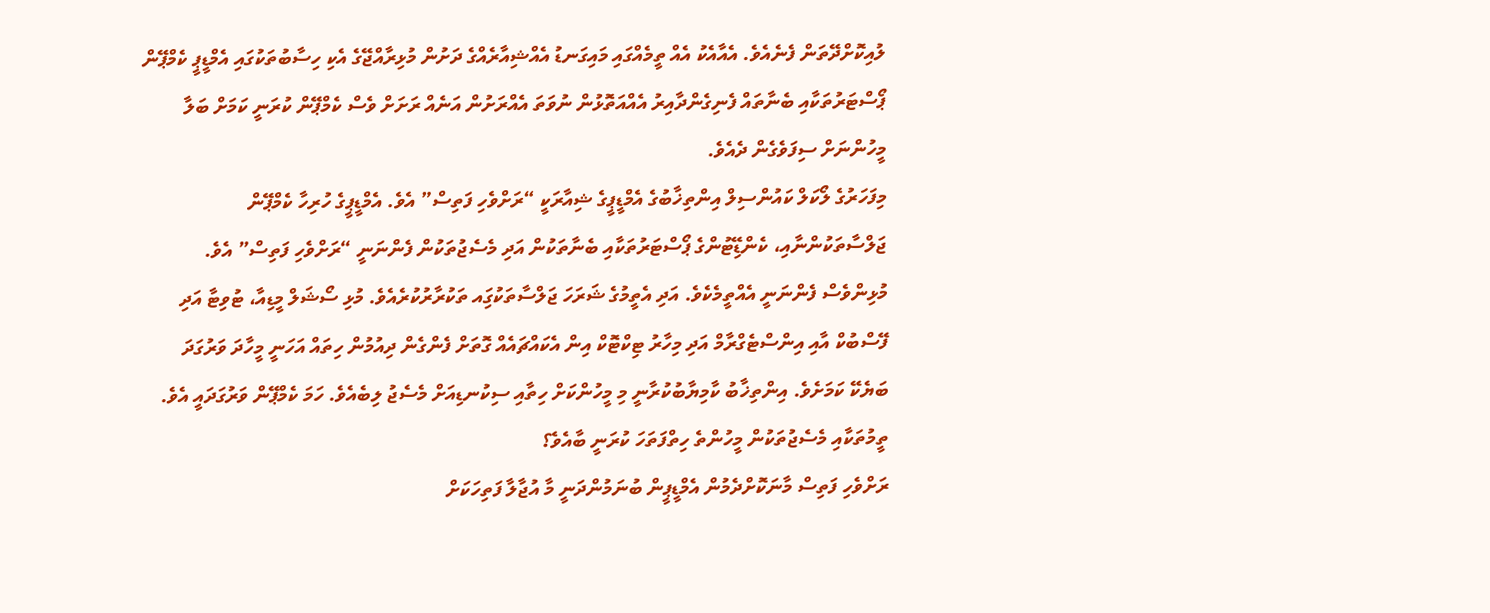ލުއިކޮށްދޭތަން ފެނެއެވެ. އެއާއެކު އެއް ތީމެއްގައި މައިގަނޑު އެއްޝިއާރެއްގެ ދަށުން މުޅިރާއްޖޭގެ އެކި ހިސާބުތަކުގައި އެމްޑީޕީ ކެމްޕޭން ޕޯސްޓަރުތަކާއި ބެނާތައް ފެނިގެންދާއިރު އެއްއަތޮޅުން ނުވަތަ އެއްރަށުން އަނެއް ރަށަށް ވެސް ކެމްޕޭން ކުރަނީ ކަމަށް ބަލާ މީހުންނަށް ސިފަވެގެން ދެއެވެ.
މިފަހަރުގެ ލޯކަލް ކައުންސިލް އިންތިޚާބުގެ އެމްޑީޕީގެ ޝިއާރަކީ “ރަށްވެހި ފަތިސް” އެވެ. އެމްޑީޕީގެ ހުރިހާ ކެމްޕޭން ޖަލްސާތަކުންނާއި، ކެންޑިޭޓުންގެ ޕޯސްޓަރުތަކާއި ބެނާތަކުން އަދި މެސެޖުތަކުން ފެންނަނީ “ރަށްވެހި ފަތިސް” އެވެ. މުޅިންވެސް ފެންނަނީ އެއްތީމެކެވެ. އަދި އެތީމުގެ ޝަރަހަ ޖަލްސާތަކުގަިއ ތަކުރާރުކުރެއެވެ. މުޅި ސޯޝަލް މީޑިއާ، ޓުވިޓާ އަދި ފޭސްބުކް އާއި އިންސްޓެގްރާމް އަދި މިހާރު ޓިކްޓޮކް އިން އެކައްޗައެއް ގޮތަށް ފެންގެން ދިއުމުން ހިތައް އަހަނީ މީހާދަ ވަރުގަދަ ބަޔެކޭ ކަމަށެވެ. އިންތިޚާބު ކާމިޔާބުކުރާނީ މި މީހުންކަށް ހިތާއި ސިކުނޑިއަށް މެސެޖު ލިބެއެވެ. ހަމަ ކެމްޕޭން ވަރުގަދައީ އެވެ. ތީމުތަކާއި މެސެޖުތަކުން މީހުންތެ ހިތްފަތަހަ ކުރަނީ ބާއެވެ؟
ރަށްވެހި ފަތިސް މާނަކޮށްދެމުން އެމްޑީޕީން ބުނަމުންދަނީ މާ އުޖާލާ ފަތިހަކަށް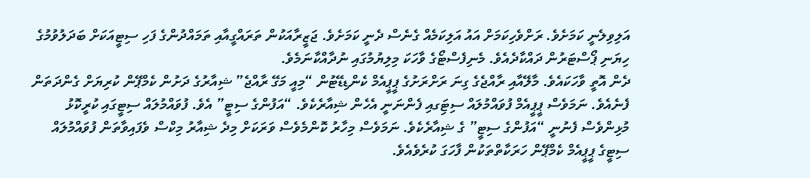އަލިވިލެނީ ކަމަށެވެ. ރަށްވެހިކަމަށް އައު އަލިކަމެއް ގެނެސް ދެނީ ކަމަށެވެ. ޖަޒީރާއަކުން ތަރައްގީއާއި ތަމައްދުންގެ ފަހި ސިޓީއަކަށް ބަދަލުވުމުގެ ހިޔަނި ޕޯސްޓަރުން ދައްކާދެއެވެ. މެނިފެސްޓޯގެ ވާހަކަ މިލިޔުމުގައި ނުދާއްކާނަމެވެ.
ދެން އޮތީ ވާހަކައެވެ. މާލޭއާއި ރާއްޖެގެ ގިނަ ރަށްރަށުގެ ޕީޕީއެމް ކެންޑިޑޭޓުން “މިއީ މަގޭ ރާއްޖެ” ޝިއާރުގެ ދަށުން ކެމްޕޭން ކުރިޔަށް ގެންދަތަން ފެނެއެވެ. ނަމަވެސް ޕީޕީއެމް ފުވައްމުލައް ސިޓިަގއި ފެންނަނީ އެހެން ޝިއާރެކެވެ. “އަފުންގެ ސިޓީ” އެވެ. ފުވައްމުލައް ސިޓީގައި ކުރީކޮޅު މުޅިންވެސް ފެނުނީ “އަފުންގެ ސިޓީ” ގެ ޝިއާރެކެވެ. ނަމަވެސް މިހާރު ކޮންމެވެސް ވަރަކަށް މިދެ ޝިއާރު މިކްސް ވެފައިވާތަން ފުވައްމުލައް ސިޓީގެ ޕީޕީއެމް ކެމްޕޭން ހަރަކާތްތަކުން ފާހަގަ ކުރެވެއެވެ.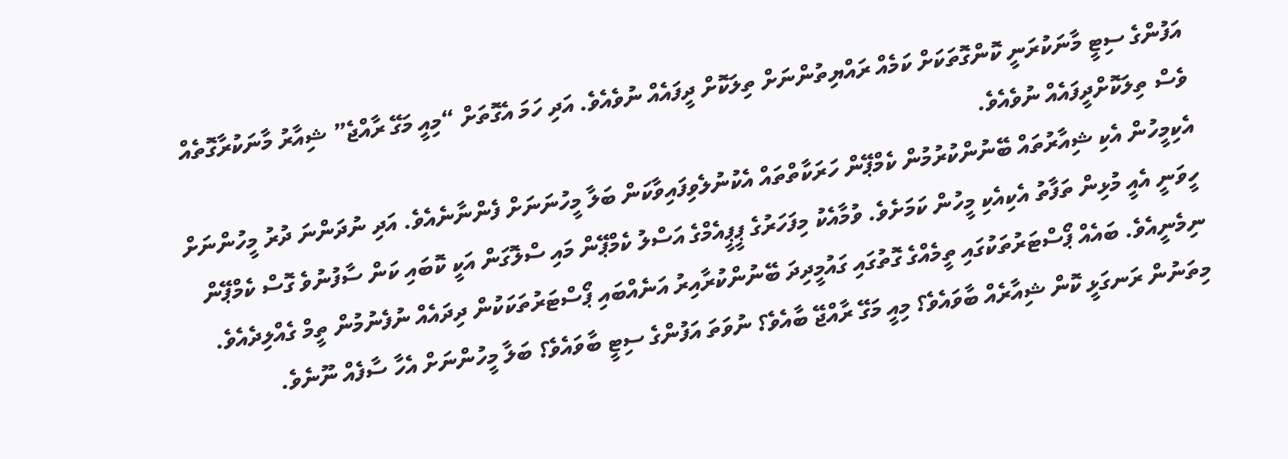އަފުންގެ ސިޓީ މާނަކުރަނީ ކޮންގޮތަކަށް ކަމެއް ރައްޔިތުންނަށް ތިލަކޮށް ދީފައެއް ނުވެއެވެ. އަދި ހަމަ އެގޮތަށް “މިއީ މަގޭ ރާއްޖެ” ޝިއާރު މާނަކުރާގޮތެއް ވެސް ތިލަކޮށްދީފައެއް ނުވެއެވެ.
އެކިމީހުން އެކި ޝިއާރުތައް ބޭނުންކުރުމުން ކެމްޕޭން ހަރަކާތްތައް އެކުނުލެވިފައިވާކަން ބަލާ މީހުނަނަށް ފެންނާނެއެވެ. އަދި ނުދަންނަ ދުރު މީހުންނަށް ހީވަނީ އެއީ މުޅިން ތަފާތު އެކިއެކި މީހުން ކަމަށެވެ. ވުމާއެކު މިފަހަރުގެ ޕީޕީއެމްގެ އަސްލު ކެމްޕޭން މައި ސްލޮގަން އަކީ ކޮބައި ކަން ސާފުނުވެ ގޮސް ކެމްޕޭން ނިމެނީއެވެ. ބައެއް ޕޯސްޓަރުތަކުގައި ތީމެއްގެ ގޮތުގައި ގައުމީދިދަ ބޭނުންކުރާއިރު އަނެއްބައި ޕޯސްޓަރުތަކަކުން ދިދައެއް ނުފެނުމުން ތީމް ގެއްލިދެއެވެ.
މިތަނުން ރަނގަޅީ ކޮން ޝިއާރެއް ބާވައެވެ؟ މިއީ މަގޭ ރާއްޖޭ ބާއެވެ؟ ނުވަތަ އަފުންގެ ސިޓީ ބާވައެވެ؟ ބަލާ މީހުންނަށް އެހާ ސާފެއް ނޫނެވެ.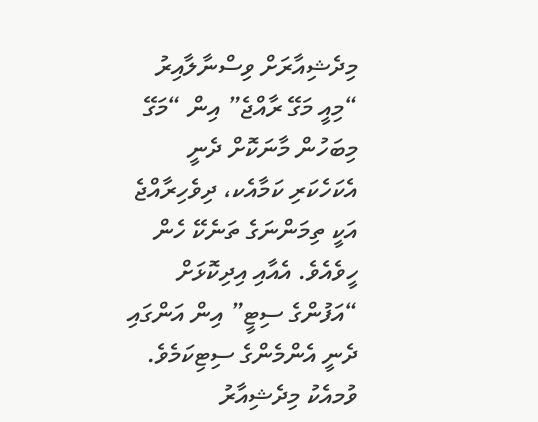މިދެޝިއާރަށް ވިސްނާލާއިރު “މިއީ މަގޭ ރާއްޖެ” އިން “މަގޭ މިބަހުން މާނަކޮށް ދެނީ އެކަހެކަރި ކަމާއެކ، ދިވެހިރާއްޖެ އަކީ ތިމަންނަގެ ތަނެކޭ ހެން ހީވެއެވެ. އެއާއި އިދިކޮޅަށް “އަފުންގެ ސިޓީ” އިން އަންގައި ދެނީ އެންމެންގެ ސިޓިކަމެވެ. ވުމއެކު މިދެޝިއާރު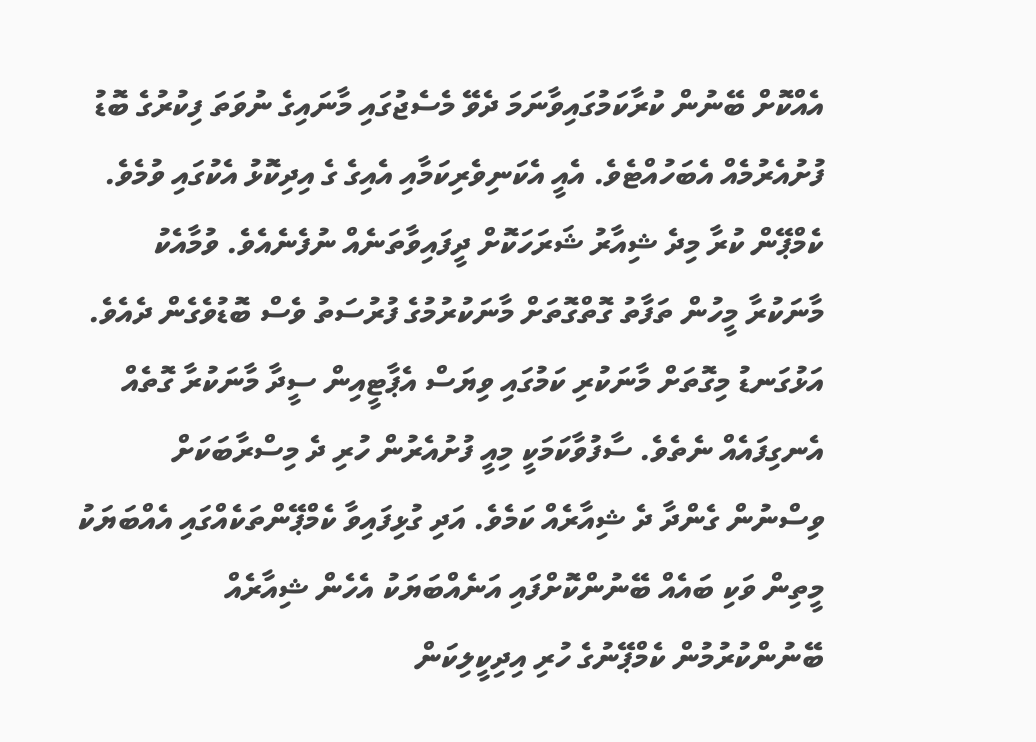އެއްކޮށް ބޭނުން ކުރާކަމުގައިވާނަމަ ދެވޭ މެސެޖުގައި މާނައިގެ ނުވަތަ ފިކުރުގެ ބޮޑު ފުށުއެރުމެއް އެބަހުއްޓެވެ. އެއީ އެކަނިވެރިކަމާއި އެއިގެ ގެ އިދިކޮޅު އެކުގައި ވުމެވެ. ކެމްޕޭން ކުރާ މިދެ ޝިއާރު ޝަރަހަކޮށް ދީފައިވާތަނެއް ނުފެނެއެވެ. ވުމާއެކު މާނަކުރާ މީހުން ތަފާތު ގޮތްގޮތަށް މާނަކުރުމުގެ ފުރުސަތު ވެސް ބޮޑުވެގެން ދެއެވެ.
އަޅުގަނޑު މިގޮތަށް މާނަކުރި ކަމުގައި ވިޔަސް އެޕާޓީއިން ސީދާ މާނަކުރާ ގޮތެއް އެނގިފައެއް ނެތެވެ. ސާފުވާކަމަކީ މިއީ ފުށުއެރުން ހުރި ދެ މިސްރާބަކަށް ވިސްނުން ގެންދާ ދެ ޝިއާރެއް ކަމެވެ. އަދި ގުޅިފައިވާ ކެމްޕޭންތަކެއްގައި އެއްބަޔަކު މީތިން ވަކި ބައެއް ބޭނުންކޮށްފައި އަނެއްބަޔަކު އެހެން ޝިއާރެއް ބޭނުންކުރުމުން ކެމްޕޭނުގެ ހުރި އިދިކީލިކަން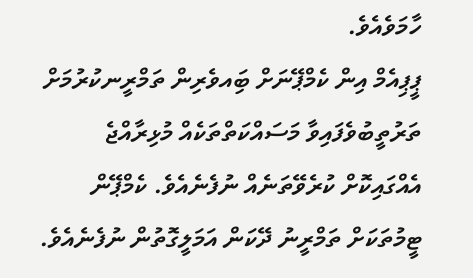ހާމަވެއެވެ.
ޕީޕިއެމް އިން ކެމްޕޭނަށް ބަިއވެރިން ތަމްރީނކުރުމަށް ތަރުތީބުވެފައިވާ މަސައްކަތްތަކެއް މުޅިރާއްޖެ އެއްގައިކޮށް ކުރެވޭތަނެއް ނުފެނެއެވެ. ކެމްޕޭން ޓީމުތަކަށް ތަމްރީނު ދޭކަން އަމަލީގޮތުން ނުފެނެއެވެ.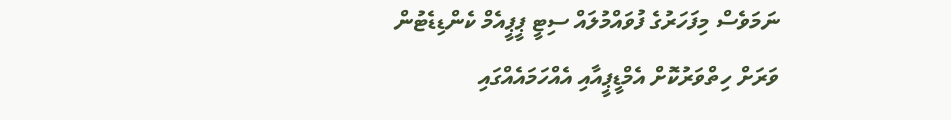ނަމަވެސް މިފަހަރުގެ ފުވައްމުލައް ސިޓީ ޕީޕީއެމް ކެންޑިޑެޓުން ވަރަށް ހިތްވަރުކޮށް އެމްޑީޕީއާއި އެއްހަމައެއްގައި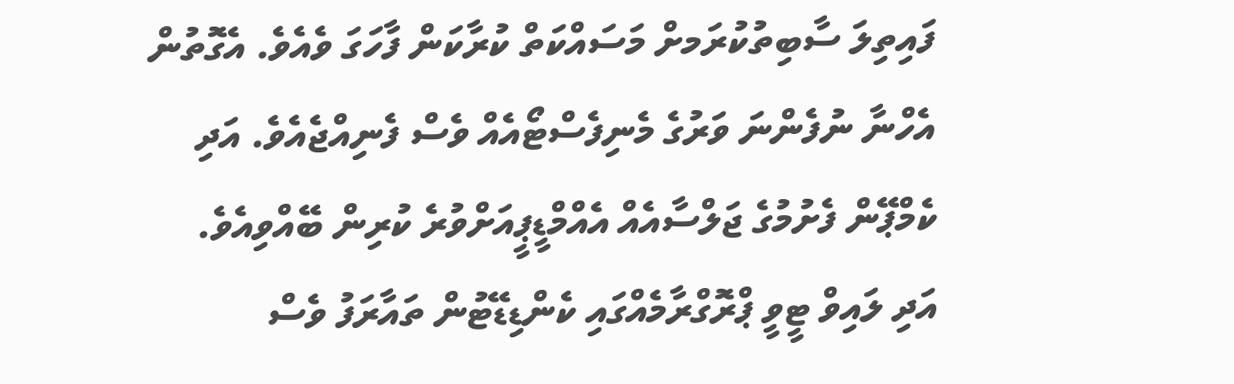ފައިތިލަ ސާބިތުކުރަމށް މަސައްކަތް ކުރާކަން ފާހަގަ ވެއެވެ. އެގޮތުން އެހްނާ ނުފެންނަ ވަރުގެ މެނިފެސްޓޯއެއް ވެސް ފެނިއްޖެއެވެ. އަދި ކެމްޕޭން ފެށުމުގެ ޖަލްސާއެއް އެއްމްޑީޕީއަށްވުރެ ކުރިން ބޭއްވިއެވެ. އަދި ލައިވް ޓީވީ ޕްރޮގްރާމެއްގައި ކެންޑިޑޭޓުން ތައާރަފު ވެސް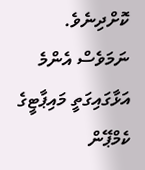ކޮށްދިނެވެ. ނަމަވެސް އެންމެ އަޅާގައިގަތީ މައިޕާޓީގެ ކެމްޕޭން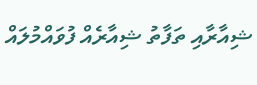ޝިއާރާއި ތަފާތު ޝިއާރެއް ފުވައްމުލައް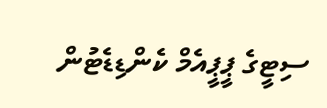ސިޓީގެ ޕީޕީއެމް ކެންޑިޑެޓުން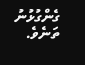ގެންގުޅުނު ތަނެވެ.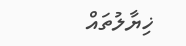ޚިޔާލުތައް